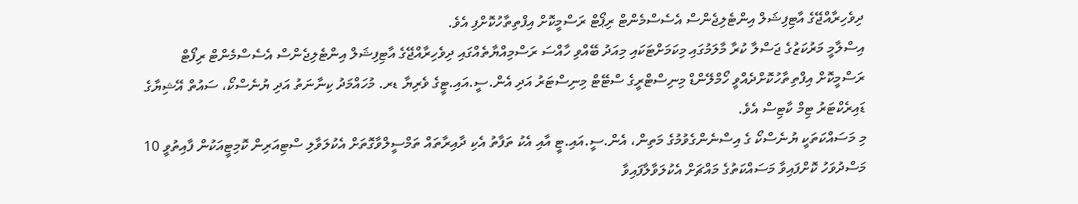ދިވެހިރާއްޖޭގެ އާޓިފިޝަލް އިންޓެލިޖެންސް އެސެސްމެންޓް ރިޕޯޓް ރަސްމީކޮށް އިފްތިތާހުކޮށްފި އެވެ.
އިސްލާމީ މަރުކަޒުގެ ޖަސްލާ ކުރާ މާލަމުގައި މިކަމަށްޓަކައި މިއަދު ބޭއްވި ހާއްސަ ރަސްމިއްޔާތެއްގައި ދިވެހިރާއްޖޭގެ އާޓިފިޝަލް އިންޓެލިޖެންސް އެސެސްމެންޓް ރިފޯޓް ރަސްމީކޮށް އިފްތިތާހުކޮށްދެއްވީ ހޯމްލޭންޑް މިނިސްޓްރީގެ ސްޓޭޓް މިނިސްޓަރު އަދި އެން.ސީ.އައި.ޓީގެ ވެރިޔާ ޑރ. މުހައްމަދު ކިނާނަތު އަދި ޔުނެސްކޯ، ސައުތް އޭޝިޔާގެ ޑައިރެކްޓަރު ޓިމް ކާޓިސް އެވެ.
މި މަސައްކަތަކީ ޔުނެސްކޯ ގެ އިސްނެންގެވުމުގެ މަތިން، އެން.ސީ.އައި.ޓީ އާއި އެކު ތަފާތު އެކި ދާއިރާތައް ތަމްސީލްވާގޮތަށް އެކުލަވާލި ސްޓިއަރިން ކޮމިޓީއަކުން ފާއިތުވީ 10 މަސްދުވަހު ކޮށްފައިވާ މަސައްކަތުގެ މައްޗަށް އެކުލަވާލާފައިވާ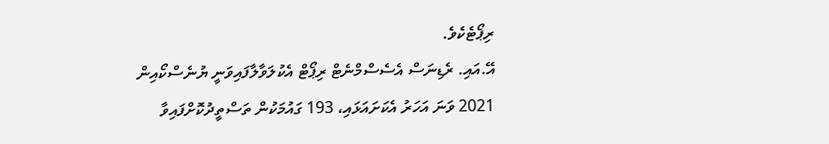ރިޕޯޓެކެވެ.
އޭ.އައި. ރެޑިނަސް އެސެސްމްނެޓް ރިޕޯޓް އެކުލަވާލާފައިވަނީ ޔުނެސްކޯއިން 2021 ވަނަ އަހަރު އެކަށައަޅައި، 193 ގައުމަކުން ތަސްތީދުކޮށްފައިވާ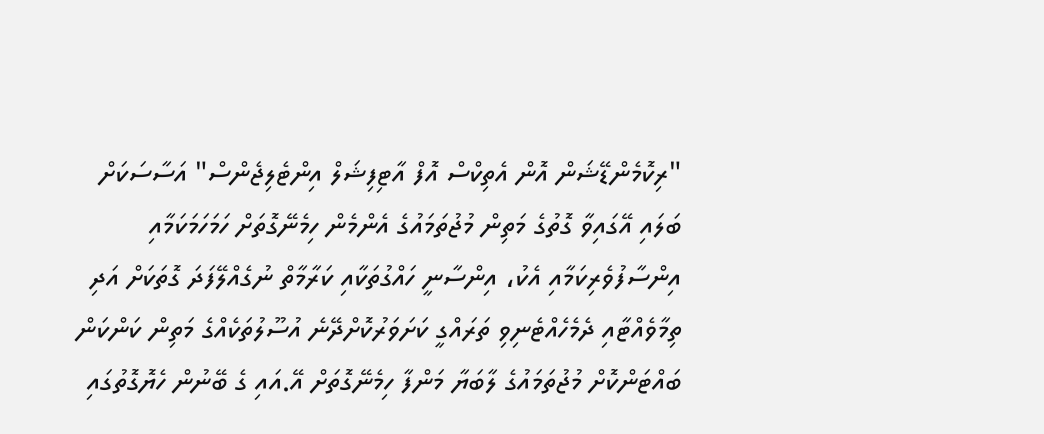"ރިކޮމެންޑޭޝަން އޮން އެތިކްސް އޮފް އާޓިފިޝަލް އިންޓެލިޖެންސް" އަސާސަކަށް ބަލައި އޭގައިވާ ގޮތުގެ މަތިން މުޖުތަމައުގެ އެންމެން ހިމެނޭގޮތަށް ހަމަހަމަކަމާއި އިންސާފުވެރިކަމާއި އެކު، އިންސާނީ ހައްގުތަކާއި ކަރާމާތް ނުގެއްލޭފަދަ ގޮތަކަށް އަދި ތިމާވެއްޓާއި ދެމެހެއްޓެނިވި ތަރައްގީ ކަށަވަރުކޮށްދޭނެ އުސޫލުތަކެއްގެ މަތިން ކަންކަން ބައްޓަންކޮށް މުޖުތަމައުގެ ލާބަޔާ މަންފާ ހިމެނޭގޮތަށް އޭ.އައި ގެ ބޭނުން ހެޔޮގޮތުގައި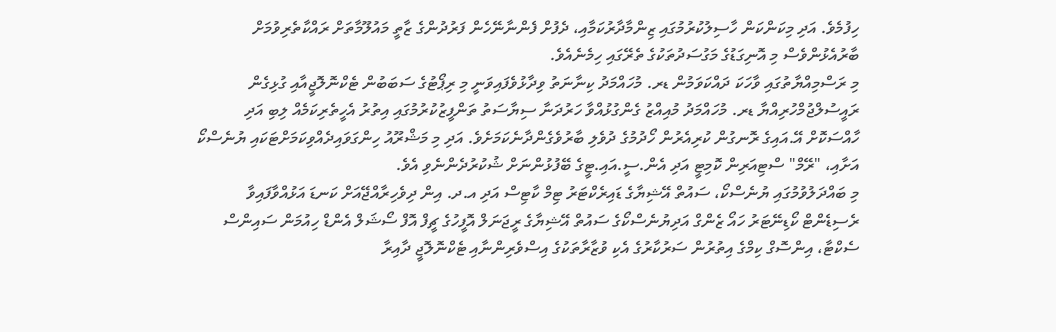ހިފުމެވެ. އަދި މިކަންކަން ހާސިލުކުރުމުގައި ޒިންމާދާރުކަމާއި، ދެފުށް ފެންނާނޭހެން ފަރުދުންގެ ޒާތީ މައުލޫމާތަށް ރައްކާތެރިވުމަށް ބާރުއެޅުންވެސް މި އޮނިގަޑުގެ މަގުސަދުތަކުގެ ތެރޭގައި ހިމެނެއެވެ.
މި ރަސްމިއްޔާތުގައި ވާހަކަ ދައްކަވަމުން ޑރ. މުހައްމަދު ކިނާނަތު ވިދާޅުވެފައިވަނީ މި ރިޕޯޓުގެ ސަބަބުން ޓެކްނޮލޮޖީއާއި ގުޅިގެން ރައީސުލްޖުމްހުރިއްޔާ ޑރ. މުހައްމަދު މުއިއްޒު ގެންގުޅުއްވާ ހަރުދަނާ ސިޔާސަތު ތަންފީޒުކުރުމުގައި އިތުރު އެހީތެރިކަމެއް ލިބި އަދި ހާއްސަކޮށް އޭ.އައިގެ ރޮނގުން ކުރިއެރުން ހޯދުމުގެ ދުވެލި ބާރުވެގެންދާނެކަމަށެވެ. އަދި މި މަޝްރޫއު ހިންގަވައިދެއްވިކަމަށްޓަކައި ޔުނެސްކޯ އަށާއި، "ރޭމް" ސްޓިއަރިން ކޮމިޓީ އަދި އެން.ސީ.އައި.ޓީގެ ބޭފުޅުންނަށް ޝުކުރުދެންނެވި އެވެ.
މި ބައްދަލުވުމުގައި ޔުނެސްކޯ، ސައުތް އޭޝިޔާގެ ޑައިރެކްޓަރު ޓިމް ކާޓިސް އަދި އ.ދ. އިން ދިވެހިރާއްޖޭއަށް ކަނޑަ އަޅުއްވާފައިވާ ރެސިޑެންޓް ކޯޑިނޭޓަރު ހައޯ ޒެންގް އަދިޔުނެސްކޯގެ ސައުތް އޭޝިޔާގެ ރީޖަނަލް އޮފީހުގެ ޗީފް އޮފް ސޯޝަލް އެންޑް ހިއުމަން ސައިންސް ސެކްޓާ، އިންސޮގް ކިމްގެ އިތުރުން ސަރުކާރުގެ އެކި ވުޒާރާތަކުގެ އިސްވެރިންނާއި ޓެކްނޮލޮޖީ ދާއިރާ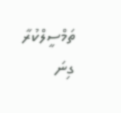ތަމްސީލްކުރާ ގިނަ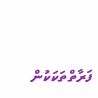ފަރާތްތަކަކުން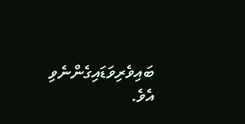ބައިވެރިވަޑައިގެންނެވި އެވެ.